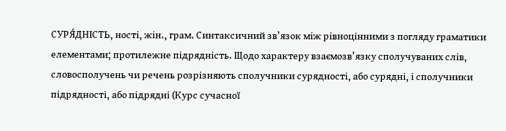СУРЯ́ДНІСТЬ, ності, жін., грам. Синтаксичний зв’язок між рівноцінними з погляду граматики елементами; протилежне підрядність. Щодо характеру взаємозв’язку сполучуваних слів, словосполучень чи речень розрізняють сполучники сурядності, або сурядні, і сполучники підрядності, або підрядні (Курс сучасної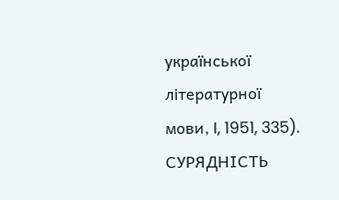української літературної мови, I, 1951, 335).
СУРЯДНІСТЬ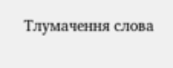Тлумачення слова